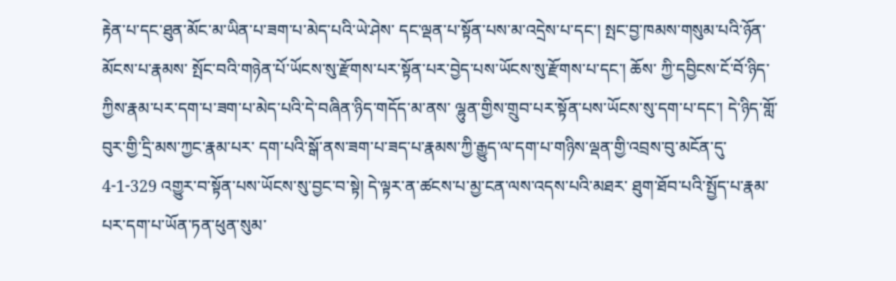རྟེན་པ་དང་ཐུན་མོང་མ་ཡིན་པ་ཟག་པ་མེད་པའི་ཡེ་ཤེས་ དང་ལྡན་པ་སྟོན་པས་མ་འདྲེས་པ་དང་། སྤང་བྱ་ཁམས་གསུམ་པའི་ཉོན་མོངས་པ་རྣམས་ སྤོང་བའི་གཉེན་པོ་ཡོངས་སུ་རྫོགས་པར་སྟོན་པར་བྱེད་པས་ཡོངས་སུ་རྫོགས་པ་དང་། ཆོས་ ཀྱི་དབྱིངས་ངོ་བོ་ཉིད་ཀྱིས་རྣམ་པར་དག་པ་ཟག་པ་མེད་པའི་དེ་བཞིན་ཉིད་གདོད་མ་ནས་ ལྷུན་གྱིས་གྲུབ་པར་སྟོན་པས་ཡོངས་སུ་དག་པ་དང་། དེ་ཉིད་གློ་བུར་གྱི་དྲི་མས་ཀྱང་རྣམ་པར་ དག་པའི་སྒོ་ནས་ཟག་པ་ཟད་པ་རྣམས་ཀྱི་རྒྱུད་ལ་དག་པ་གཉིས་ལྡན་གྱི་འབྲས་བུ་མངོན་དུ་ 4-1-329 འགྱུར་བ་སྟོན་པས་ཡོངས་སུ་བྱང་བ་སྟེ། དེ་ལྟར་ན་ཚངས་པ་མྱ་ངན་ལས་འདས་པའི་མཐར་ ཐུག་ཐོབ་པའི་སྤྱོད་པ་རྣམ་པར་དག་པ་ཡོན་ཏན་ཕུན་སུམ་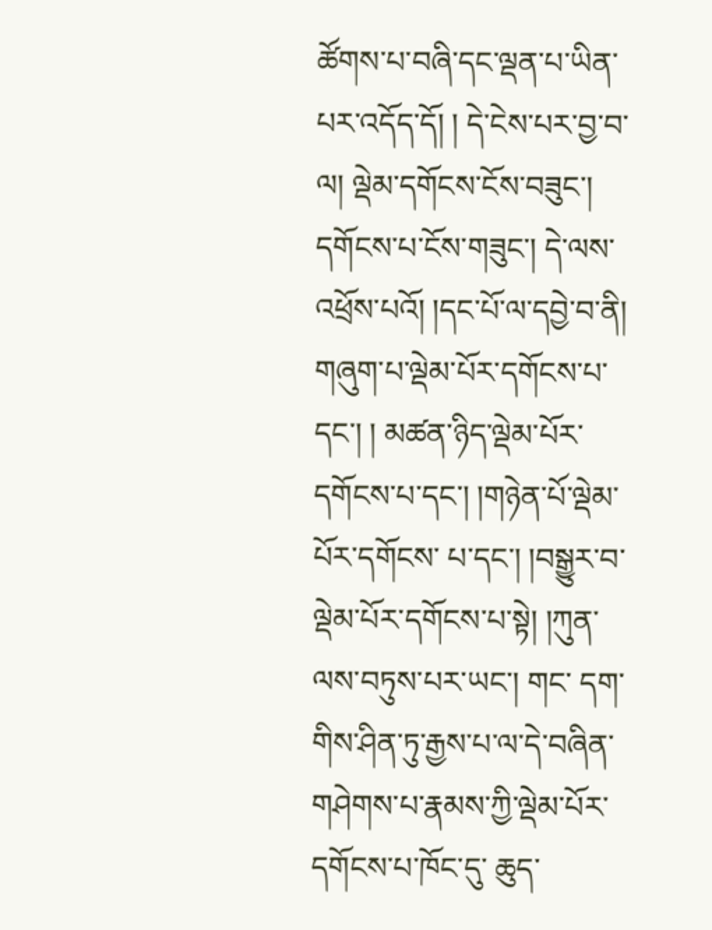ཚོགས་པ་བཞི་དང་ལྡན་པ་ཡིན་ པར་འདོད་དོ། ། དེ་ངེས་པར་བྱ་བ་ལ། ལྡེམ་དགོངས་ངོས་བཟུང་། དགོངས་པ་ངོས་གཟུང་། དེ་ལས་ འཕྲོས་པའོ། །དང་པོ་ལ་དབྱེ་བ་ནི། གཞུག་པ་ལྡེམ་པོར་དགོངས་པ་དང་། ། མཚན་ཉིད་ལྡེམ་པོར་དགོངས་པ་དང་། །གཉེན་པོ་ལྡེམ་པོར་དགོངས་ པ་དང་། །བསྒྱུར་བ་ལྡེམ་པོར་དགོངས་པ་སྟེ། །ཀུན་ལས་བཏུས་པར་ཡང་། གང་ དག་གིས་ཤིན་ཏུ་རྒྱས་པ་ལ་དེ་བཞིན་གཤེགས་པ་རྣམས་ཀྱི་ལྡེམ་པོར་དགོངས་པ་ཁོང་དུ་ ཆུད་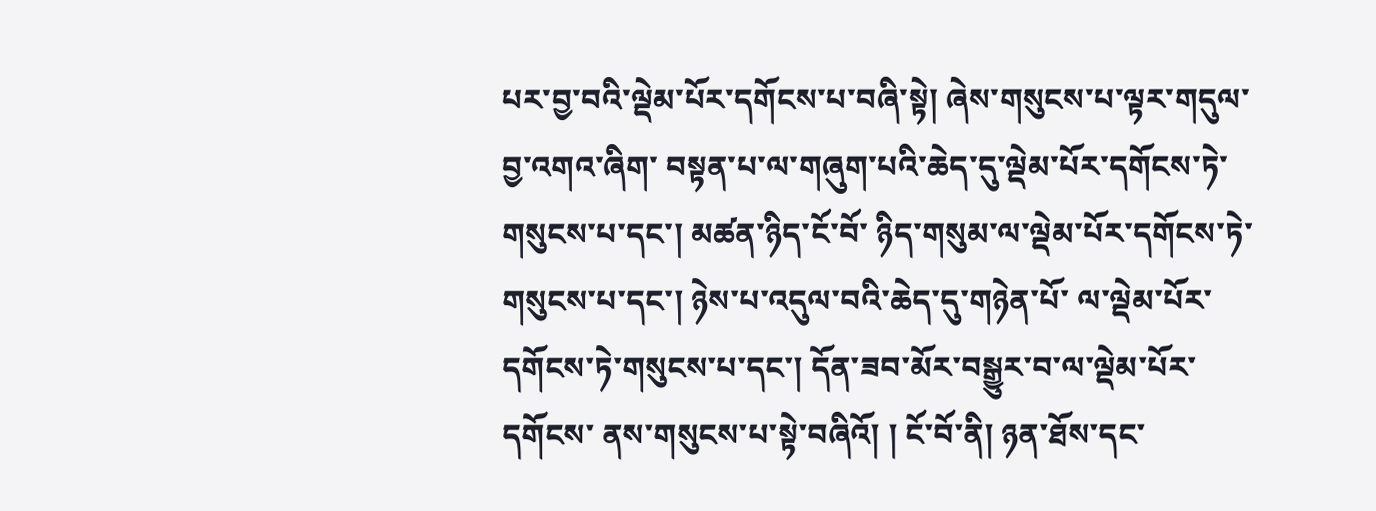པར་བྱ་བའི་ལྡེམ་པོར་དགོངས་པ་བཞི་སྟེ། ཞེས་གསུངས་པ་ལྟར་གདུལ་བྱ་འགའ་ཞིག་ བསྟན་པ་ལ་གཞུག་པའི་ཆེད་དུ་ལྡེམ་པོར་དགོངས་ཏེ་གསུངས་པ་དང་། མཚན་ཉིད་ངོ་བོ་ ཉིད་གསུམ་ལ་ལྡེམ་པོར་དགོངས་ཏེ་གསུངས་པ་དང་། ཉེས་པ་འདུལ་བའི་ཆེད་དུ་གཉེན་པོ་ ལ་ལྡེམ་པོར་དགོངས་ཏེ་གསུངས་པ་དང་། དོན་ཟབ་མོར་བསྒྱུར་བ་ལ་ལྡེམ་པོར་དགོངས་ ནས་གསུངས་པ་སྟེ་བཞིའོ། ། ངོ་བོ་ནི། ཉན་ཐོས་དང་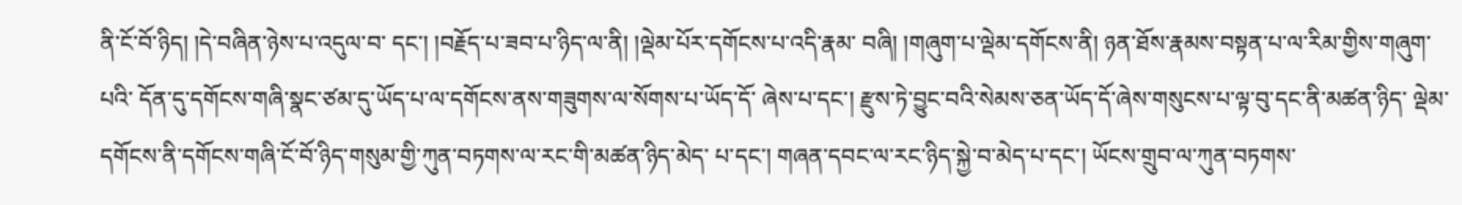ནི་ངོ་བོ་ཉིད། །དེ་བཞིན་ཉེས་པ་འདུལ་བ་ དང་། །བརྗོད་པ་ཟབ་པ་ཉིད་ལ་ནི། །ལྡེམ་པོར་དགོངས་པ་འདི་རྣམ་ བཞི། །གཞུག་པ་ལྡེམ་དགོངས་ནི། ཉན་ཐོས་རྣམས་བསྟན་པ་ལ་རིམ་གྱིས་གཞུག་པའི་ དོན་དུ་དགོངས་གཞི་སྣང་ཙམ་དུ་ཡོད་པ་ལ་དགོངས་ནས་གཟུགས་ལ་སོགས་པ་ཡོད་དོ་ ཞེས་པ་དང་། རྫུས་ཏེ་བྱུང་བའི་སེམས་ཅན་ཡོད་དོ་ཞེས་གསུངས་པ་ལྟ་བུ་དང་ནི་མཚན་ཉིད་ ལྡེམ་དགོངས་ནི་དགོངས་གཞི་ངོ་བོ་ཉིད་གསུམ་གྱི་ཀུན་བཏགས་ལ་རང་གི་མཚན་ཉིད་མེད་ པ་དང་། གཞན་དབང་ལ་རང་ཉིད་སྐྱེ་བ་མེད་པ་དང་། ཡོངས་གྲུབ་ལ་ཀུན་བཏགས་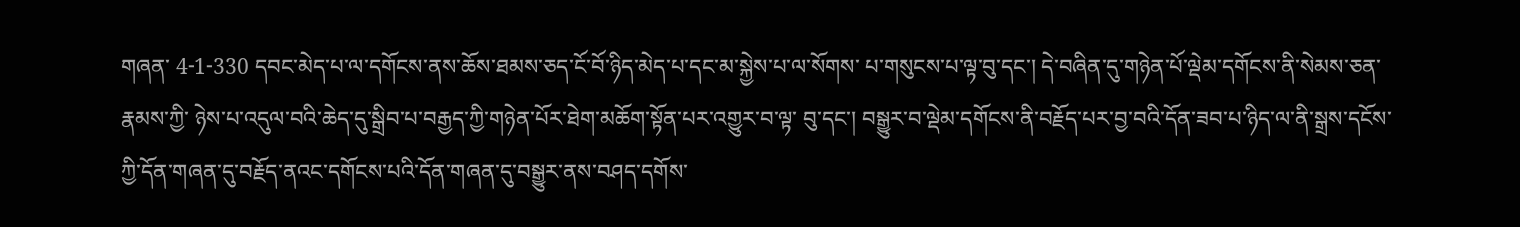གཞན་ 4-1-330 དབང་མེད་པ་ལ་དགོངས་ནས་ཆོས་ཐམས་ཅད་ངོ་བོ་ཉིད་མེད་པ་དང་མ་སྐྱེས་པ་ལ་སོགས་ པ་གསུངས་པ་ལྟ་བུ་དང་། དེ་བཞིན་དུ་གཉེན་པོ་ལྡེམ་དགོངས་ནི་སེམས་ཅན་རྣམས་ཀྱི་ ཉེས་པ་འདུལ་བའི་ཆེད་དུ་སྒྲིབ་པ་བརྒྱད་ཀྱི་གཉེན་པོར་ཐེག་མཆོག་སྟོན་པར་འགྱུར་བ་ལྟ་ བུ་དང་། བསྒྱུར་བ་ལྡེམ་དགོངས་ནི་བརྗོད་པར་བྱ་བའི་དོན་ཟབ་པ་ཉིད་ལ་ནི་སྒྲས་དངོས་ ཀྱི་དོན་གཞན་དུ་བརྗོད་ནའང་དགོངས་པའི་དོན་གཞན་དུ་བསྒྱུར་ནས་བཤད་དགོས་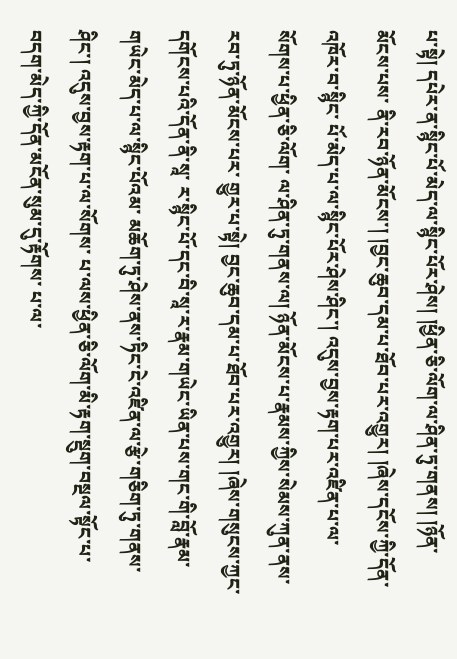པ་སྟེ། དཔེར་ན་སྙིང་པོ་མེད་ལ་སྙིང་པོར་ཤེས། །ཕྱིན་ཅི་ལོག་ལ་ཤིན་ཏུ་གནས། །ཉོན་མོངས་པས་ ནི་རབ་ཉོན་མོངས་། །བྱང་ཆུབ་དམ་པ་ཐོབ་པར་འགྱུར། །ཞེས་དངོས་ཀྱི་དོན་འཁོར་བ་སྙིང་ པོ་མེད་པ་ལ་སྙིང་པོར་ཤེས་ཤིང་། འདུས་བྱས་རྟག་པར་འཛིན་པ་ལ་སོགས་པ་ཕྱིན་ཅི་ལོག་ ལ་ཤིན་ཏུ་གནས་ལ། ཉོན་མོངས་པ་རྣམས་ཀྱིས་སེམས་ཀུན་ནས་རབ་ཏུ་ཉོན་མོངས་པར་ གྱུར་པ་སྟེ། བྱང་ཆུབ་དམ་པ་ཐོབ་པར་འགྱུར། །ཞེས་གསུངས་ཀྱང་དགོངས་པའི་དོན་ནི་སཱ་ ར་སྙིང་པོ་དང་བི་སཱ་ར་རྣམ་གཡེང་ཡིན་པས་གང་གི་བློ་རྣམ་གཡེང་མེད་པ་ལ་སྙིང་པོའམ་ མཆོག་ཏུ་ཤེས་ནས་ཏིང་ངེ་འཛིན་ལ་རྩེ་གཅིག་ཏུ་གནས་ཤིང་། འདུས་བྱས་རྟག་པ་ལ་སོགས་ པ་ལས་ཕྱིན་ཅི་ལོག་མི་རྟག་སྡུག་བསྔལ་སྟོང་པ་བདག་མེད་ཀྱི་དོན་མངོན་སུམ་དུ་རྟོགས་ པ་ལ་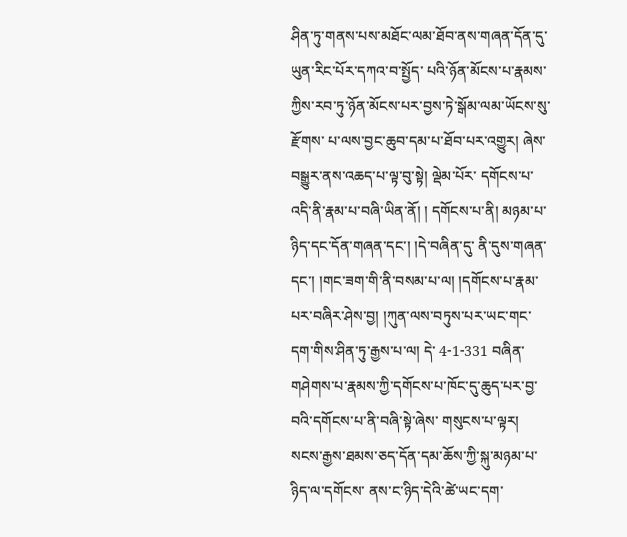ཤིན་ཏུ་གནས་པས་མཐོང་ལམ་ཐོབ་ནས་གཞན་དོན་དུ་ཡུན་རིང་པོར་དཀའ་བ་སྤྱོད་ པའི་ཉོན་མོངས་པ་རྣམས་ཀྱིས་རབ་ཏུ་ཉོན་མོངས་པར་བྱས་ཏེ་སྒོམ་ལམ་ཡོངས་སུ་རྫོགས་ པ་ལས་བྱང་ཆུབ་དམ་པ་ཐོབ་པར་འགྱུར། ཞེས་བསྒྱུར་ནས་འཆད་པ་ལྟ་བུ་སྟེ། ལྡེམ་པོར་ དགོངས་པ་འདི་ནི་རྣམ་པ་བཞི་ཡིན་ནོ། ། དགོངས་པ་ནི། མཉམ་པ་ཉིད་དང་དོན་གཞན་དང་། །དེ་བཞིན་དུ་ ནི་དུས་གཞན་དང་། །གང་ཟག་གི་ནི་བསམ་པ་ལ། །དགོངས་པ་རྣམ་ པར་བཞིར་ཤེས་བྱ། །ཀུན་ལས་བཏུས་པར་ཡང་གང་དག་གིས་ཤིན་ཏུ་རྒྱས་པ་ལ། དེ་ 4-1-331 བཞིན་གཤེགས་པ་རྣམས་ཀྱི་དགོངས་པ་ཁོང་དུ་ཆུད་པར་བྱ་བའི་དགོངས་པ་ནི་བཞི་སྟེ་ཞེས་ གསུངས་པ་ལྟར། སངས་རྒྱས་ཐམས་ཅད་དོན་དམ་ཆོས་ཀྱི་སྐུ་མཉམ་པ་ཉིད་ལ་དགོངས་ ནས་ང་ཉིད་དེའི་ཚེ་ཡང་དག་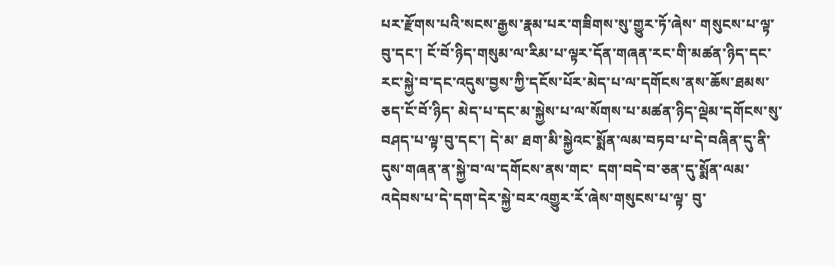པར་རྫོགས་པའི་སངས་རྒྱས་རྣམ་པར་གཟིགས་སུ་གྱུར་ཏོ་ཞེས་ གསུངས་པ་ལྟ་བུ་དང་། ངོ་བོ་ཉིད་གསུམ་ལ་རིམ་པ་ལྟར་དོན་གཞན་རང་གི་མཚན་ཉིད་དང་ རང་སྐྱེ་བ་དང་འདུས་བྱས་ཀྱི་དངོས་པོར་མེད་པ་ལ་དགོངས་ནས་ཆོས་ཐམས་ཅད་ངོ་བོ་ཉིད་ མེད་པ་དང་མ་སྐྱེས་པ་ལ་སོགས་པ་མཚན་ཉིད་ལྡེམ་དགོངས་སུ་བཤད་པ་ལྟ་བུ་དང་། དེ་མ་ ཐག་མི་སྐྱེའང་སྨོན་ལམ་བཏབ་པ་དེ་བཞིན་དུ་ནི་དུས་གཞན་ན་སྐྱེ་བ་ལ་དགོངས་ནས་གང་ དག་བདེ་བ་ཅན་དུ་སྨོན་ལམ་འདེབས་པ་དེ་དག་དེར་སྐྱེ་བར་འགྱུར་རོ་ཞེས་གསུངས་པ་ལྟ་ བུ་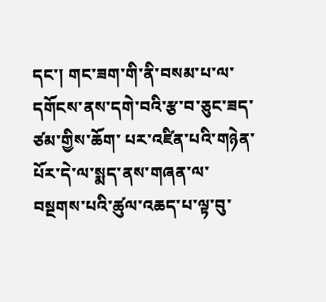དང་། གང་ཟག་གི་ནི་བསམ་པ་ལ་དགོངས་ནས་དགེ་བའི་རྩ་བ་ཅུང་ཟད་ཙམ་གྱིས་ཆོག་ པར་འཛིན་པའི་གཉེན་པོར་དེ་ལ་སྨད་ནས་གཞན་ལ་བསྔགས་པའི་ཚུལ་འཆད་པ་ལྟ་བུ་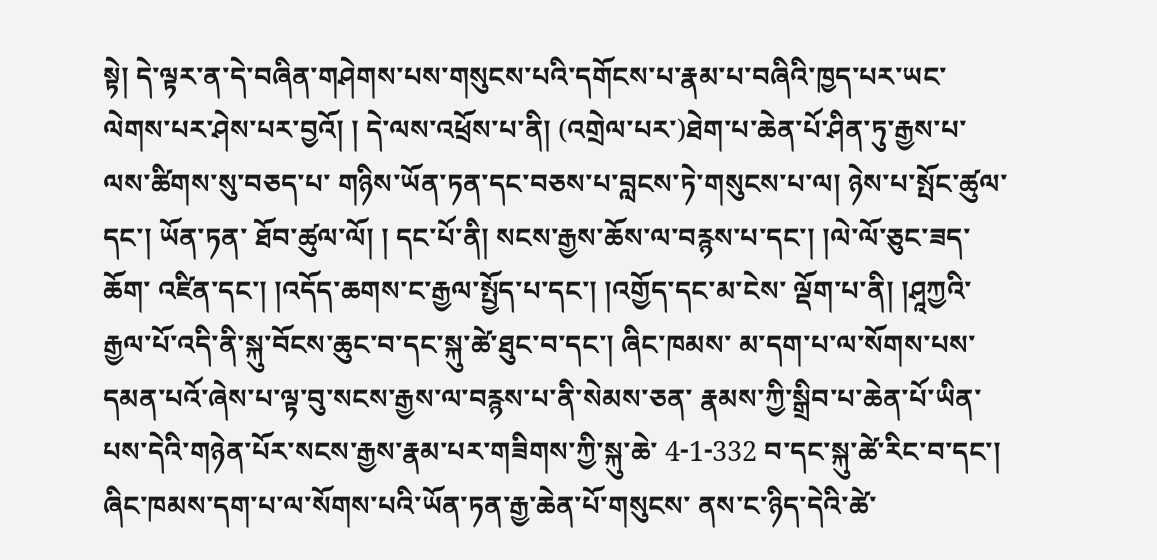སྟེ། དེ་ལྟར་ན་དེ་བཞིན་གཤེགས་པས་གསུངས་པའི་དགོངས་པ་རྣམ་པ་བཞིའི་ཁྱད་པར་ཡང་ ལེགས་པར་ཤེས་པར་བྱའོ། ། དེ་ལས་འཕྲོས་པ་ནི། (འགྲེལ་པར་)ཐེག་པ་ཆེན་པོ་ཤིན་ཏུ་རྒྱས་པ་ལས་ཚིགས་སུ་བཅད་པ་ གཉིས་ཡོན་ཏན་དང་བཅས་པ་བླངས་ཏེ་གསུངས་པ་ལ། ཉེས་པ་སྤོང་ཚུལ་དང་། ཡོན་ཏན་ ཐོབ་ཚུལ་ལོ། ། དང་པོ་ནི། སངས་རྒྱས་ཆོས་ལ་བརྙས་པ་དང་། །ལེ་ལོ་ཅུང་ཟད་ཆོག་ འཛིན་དང་། །འདོད་ཆགས་ང་རྒྱལ་སྤྱོད་པ་དང་། །འགྱོད་དང་མ་ངེས་ ལྡོག་པ་ནི། །ཤཱཀྱའི་རྒྱལ་པོ་འདི་ནི་སྐུ་བོངས་ཆུང་བ་དང་སྐུ་ཚེ་ཐུང་བ་དང་། ཞིང་ཁམས་ མ་དག་པ་ལ་སོགས་པས་དམན་པའོ་ཞེས་པ་ལྟ་བུ་སངས་རྒྱས་ལ་བརྙས་པ་ནི་སེམས་ཅན་ རྣམས་ཀྱི་སྒྲིབ་པ་ཆེན་པོ་ཡིན་པས་དེའི་གཉེན་པོར་སངས་རྒྱས་རྣམ་པར་གཟིགས་ཀྱི་སྐུ་ཆེ་ 4-1-332 བ་དང་སྐུ་ཚེ་རིང་བ་དང་། ཞིང་ཁམས་དག་པ་ལ་སོགས་པའི་ཡོན་ཏན་རྒྱ་ཆེན་པོ་གསུངས་ ནས་ང་ཉིད་དེའི་ཚེ་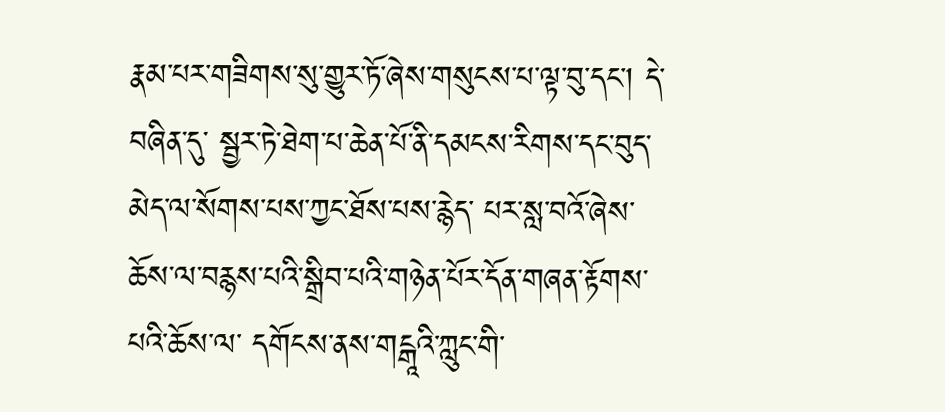རྣམ་པར་གཟིགས་སུ་གྱུར་ཏོ་ཞེས་གསུངས་པ་ལྟ་བུ་དང་། དེ་བཞིན་དུ་ སྦྱར་ཏེ་ཐེག་པ་ཆེན་པོ་ནི་དམངས་རིགས་དང་བུད་མེད་ལ་སོགས་པས་ཀྱང་ཐོས་པས་རྙེད་ པར་སླ་བའོ་ཞེས་ཆོས་ལ་བརྙས་པའི་སྒྲིབ་པའི་གཉེན་པོར་དོན་གཞན་རྟོགས་པའི་ཆོས་ལ་ དགོངས་ནས་གངྒཱའི་ཀླུང་གི་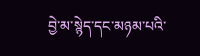བྱེ་མ་སྙེད་དང་མཉམ་པའི་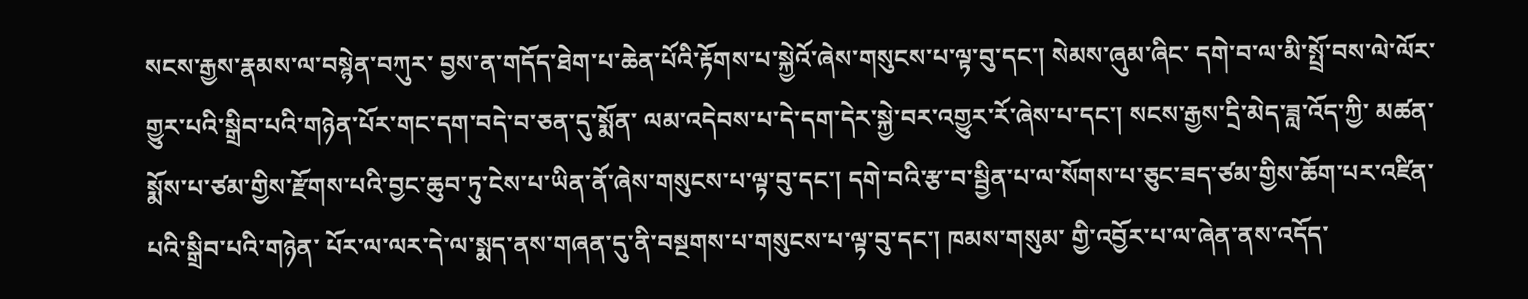སངས་རྒྱས་རྣམས་ལ་བསྙེན་བཀུར་ བྱས་ན་གདོད་ཐེག་པ་ཆེན་པོའི་རྟོགས་པ་སྐྱེའོ་ཞེས་གསུངས་པ་ལྟ་བུ་དང་། སེམས་ཞུམ་ཞིང་ དགེ་བ་ལ་མི་སྤྲོ་བས་ལེ་ལོར་གྱུར་པའི་སྒྲིབ་པའི་གཉེན་པོར་གང་དག་བདེ་བ་ཅན་དུ་སྨོན་ ལམ་འདེབས་པ་དེ་དག་དེར་སྐྱེ་བར་འགྱུར་རོ་ཞེས་པ་དང་། སངས་རྒྱས་དྲི་མེད་ཟླ་འོད་ཀྱི་ མཚན་སྨོས་པ་ཙམ་གྱིས་རྫོགས་པའི་བྱང་ཆུབ་ཏུ་ངེས་པ་ཡིན་ནོ་ཞེས་གསུངས་པ་ལྟ་བུ་དང་། དགེ་བའི་རྩ་བ་སྦྱིན་པ་ལ་སོགས་པ་ཅུང་ཟད་ཙམ་གྱིས་ཆོག་པར་འཛིན་པའི་སྒྲིབ་པའི་གཉེན་ པོར་ལ་ལར་དེ་ལ་སྨད་ནས་གཞན་དུ་ནི་བསྔགས་པ་གསུངས་པ་ལྟ་བུ་དང་། ཁམས་གསུམ་ གྱི་འབྱོར་པ་ལ་ཞེན་ནས་འདོད་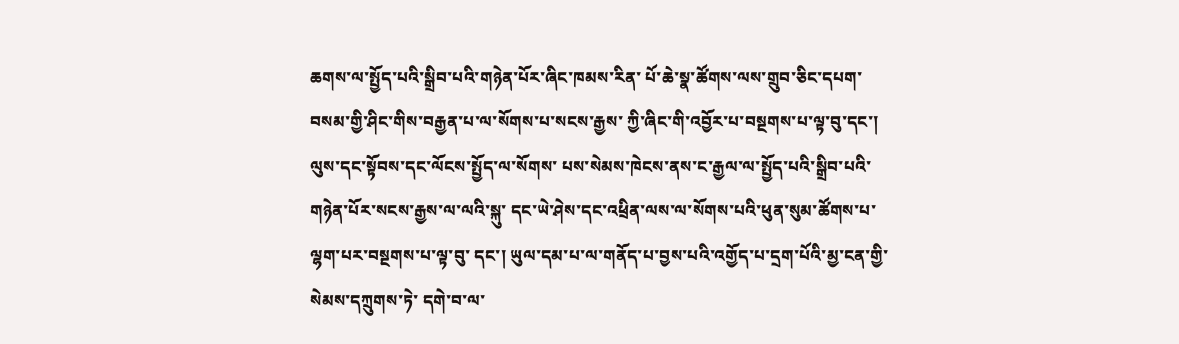ཆགས་ལ་སྤྱོད་པའི་སྒྲིབ་པའི་གཉེན་པོར་ཞིང་ཁམས་རིན་ པོ་ཆེ་སྣ་ཚོགས་ལས་གྲུབ་ཅིང་དཔག་བསམ་གྱི་ཤིང་གིས་བརྒྱན་པ་ལ་སོགས་པ་སངས་རྒྱས་ ཀྱི་ཞིང་གི་འབྱོར་པ་བསྔགས་པ་ལྟ་བུ་དང་། ལུས་དང་སྟོབས་དང་ལོངས་སྤྱོད་ལ་སོགས་ པས་སེམས་ཁེངས་ནས་ང་རྒྱལ་ལ་སྤྱོད་པའི་སྒྲིབ་པའི་གཉེན་པོར་སངས་རྒྱས་ལ་ལའི་སྐུ་ དང་ཡེ་ཤེས་དང་འཕྲིན་ལས་ལ་སོགས་པའི་ཕུན་སུམ་ཚོགས་པ་ལྷག་པར་བསྔགས་པ་ལྟ་བུ་ དང་། ཡུལ་དམ་པ་ལ་གནོད་པ་བྱས་པའི་འགྱོད་པ་དྲག་པོའི་མྱ་ངན་གྱི་སེམས་དཀྲུགས་ཏེ་ དགེ་བ་ལ་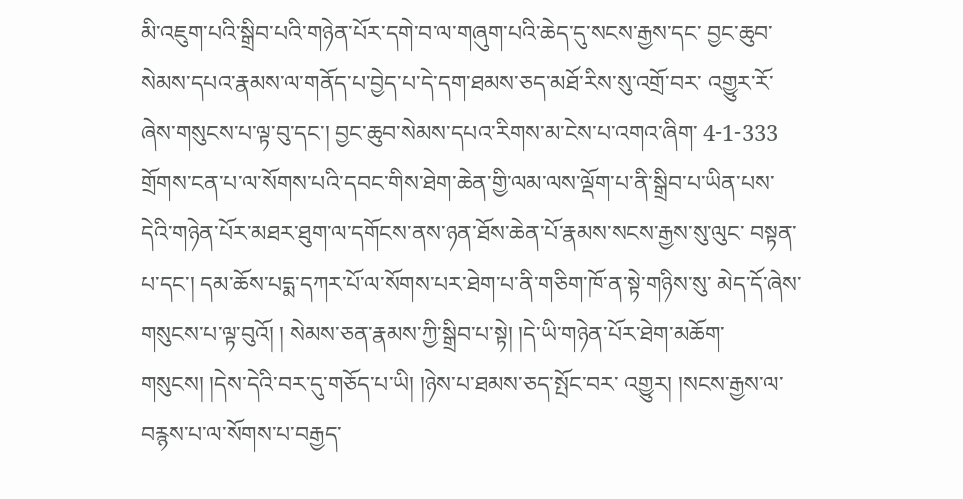མི་འཇུག་པའི་སྒྲིབ་པའི་གཉེན་པོར་དགེ་བ་ལ་གཞུག་པའི་ཆེད་དུ་སངས་རྒྱས་དང་ བྱང་ཆུབ་སེམས་དཔའ་རྣམས་ལ་གནོད་པ་བྱེད་པ་དེ་དག་ཐམས་ཅད་མཐོ་རིས་སུ་འགྲོ་བར་ འགྱུར་རོ་ཞེས་གསུངས་པ་ལྟ་བུ་དང་། བྱང་ཆུབ་སེམས་དཔའ་རིགས་མ་ངེས་པ་འགའ་ཞིག་ 4-1-333 གྲོགས་ངན་པ་ལ་སོགས་པའི་དབང་གིས་ཐེག་ཆེན་གྱི་ལམ་ལས་ལྡོག་པ་ནི་སྒྲིབ་པ་ཡིན་པས་ དེའི་གཉེན་པོར་མཐར་ཐུག་ལ་དགོངས་ནས་ཉན་ཐོས་ཆེན་པོ་རྣམས་སངས་རྒྱས་སུ་ལུང་ བསྟན་པ་དང་། དམ་ཆོས་པདྨ་དཀར་པོ་ལ་སོགས་པར་ཐེག་པ་ནི་གཅིག་ཁོ་ན་སྟེ་གཉིས་སུ་ མེད་དོ་ཞེས་གསུངས་པ་ལྟ་བུའོ། ། སེམས་ཅན་རྣམས་ཀྱི་སྒྲིབ་པ་སྟེ། །དེ་ཡི་གཉེན་པོར་ཐེག་མཆོག་ གསུངས། །དེས་དེའི་བར་དུ་གཅོད་པ་ཡི། །ཉེས་པ་ཐམས་ཅད་སྤོང་བར་ འགྱུར། །སངས་རྒྱས་ལ་བརྙས་པ་ལ་སོགས་པ་བརྒྱད་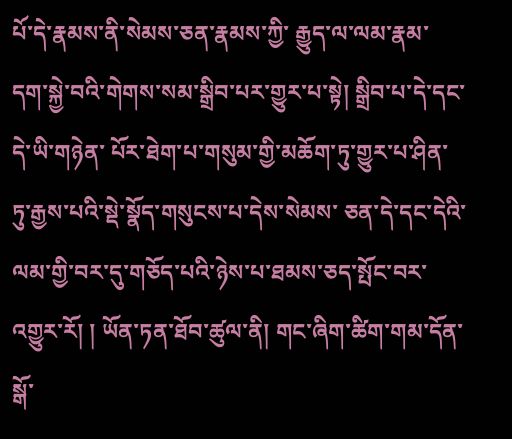པོ་དེ་རྣམས་ནི་སེམས་ཅན་རྣམས་ཀྱི་ རྒྱུད་ལ་ལམ་རྣམ་དག་སྐྱེ་བའི་གེགས་སམ་སྒྲིབ་པར་གྱུར་པ་སྟེ། སྒྲིབ་པ་དེ་དང་དེ་ཡི་གཉེན་ པོར་ཐེག་པ་གསུམ་གྱི་མཆོག་ཏུ་གྱུར་པ་ཤིན་ཏུ་རྒྱས་པའི་སྡེ་སྣོད་གསུངས་པ་དེས་སེམས་ ཅན་དེ་དང་དེའི་ལམ་གྱི་བར་དུ་གཅོད་པའི་ཉེས་པ་ཐམས་ཅད་སྤོང་བར་འགྱུར་རོ། ། ཡོན་ཏན་ཐོབ་ཚུལ་ནི། གང་ཞིག་ཚིག་གམ་དོན་སྒོ་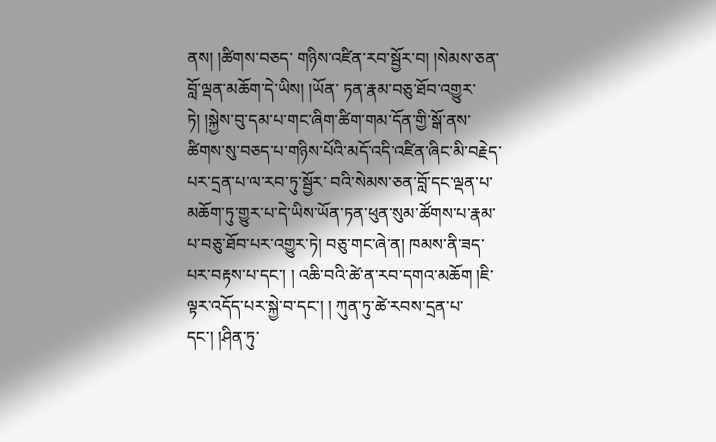ནས། །ཚིགས་བཅད་ གཉིས་འཛིན་རབ་སྦྱོར་བ། །སེམས་ཅན་བློ་ལྡན་མཆོག་དེ་ཡིས། །ཡོན་ ཏན་རྣམ་བཅུ་ཐོབ་འགྱུར་ཏེ། །སྐྱེས་བུ་དམ་པ་གང་ཞིག་ཚིག་གམ་དོན་གྱི་སྒོ་ནས་ ཚིགས་སུ་བཅད་པ་གཉིས་པོའི་མདོ་འདི་འཛིན་ཞིང་མི་བརྗེད་པར་དྲན་པ་ལ་རབ་ཏུ་སྦྱོར་ བའི་སེམས་ཅན་བློ་དང་ལྡན་པ་མཆོག་ཏུ་གྱུར་པ་དེ་ཡིས་ཡོན་ཏན་ཕུན་སུམ་ཚོགས་པ་རྣམ་ པ་བཅུ་ཐོབ་པར་འགྱུར་ཏེ། བཅུ་གང་ཞེ་ན། ཁམས་ནི་ཟད་པར་བརྟས་པ་དང་། ། འཆི་བའི་ཚེ་ན་རབ་དགའ་མཆོག །ཇི་ལྟར་འདོད་པར་སྐྱེ་བ་དང་། ། ཀུན་ཏུ་ཚེ་རབས་དྲན་པ་དང་། །ཤིན་ཏུ་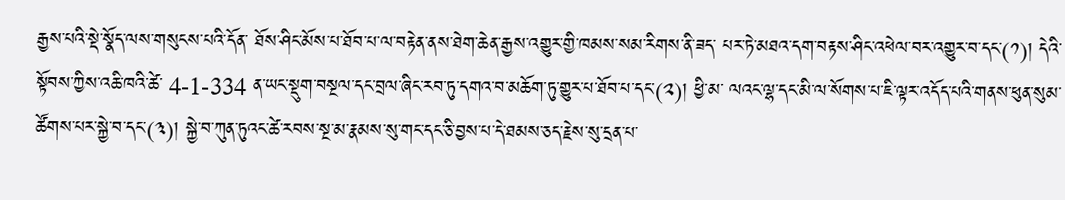རྒྱས་པའི་སྡེ་སྣོད་ལས་གསུངས་པའི་དོན་ ཐོས་ཤིང་མོས་པ་ཐོབ་པ་ལ་བརྟེན་ནས་ཐེག་ཆེན་རྒྱས་འགྱུར་གྱི་ཁམས་སམ་རིགས་ནི་ཟད་ པར་ཏེ་མཐའ་དག་བརྟས་ཤིང་འཕེལ་བར་འགྱུར་བ་དང་(༡)། དེའི་སྟོབས་ཀྱིས་འཆི་ཁའི་ཚེ་ 4-1-334 ན་ཡང་སྡུག་བསྔལ་དང་བྲལ་ཞིང་རབ་ཏུ་དགའ་བ་མཆོག་ཏུ་གྱུར་པ་ཐོབ་པ་དང་(༢)། ཕྱི་མ་ ལའང་ལྷ་དང་མི་ལ་སོགས་པ་ཇི་ལྟར་འདོད་པའི་གནས་ཕུན་སུམ་ཚོགས་པར་སྐྱེ་བ་དང་(༣)། སྐྱེ་བ་ཀུན་ཏུའང་ཚེ་རབས་སྔ་མ་རྣམས་སུ་གང་དང་ཅི་བྱས་པ་དེ་ཐམས་ཅད་རྗེས་སུ་དྲན་པ་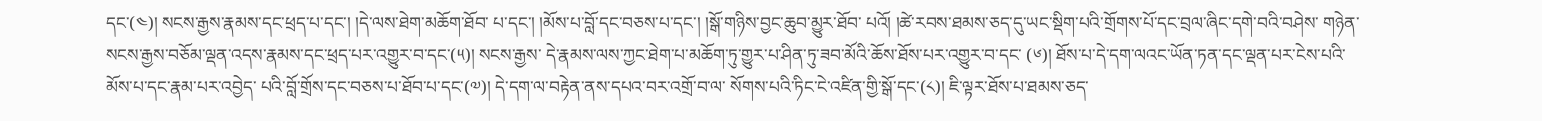དང་(༤)། སངས་རྒྱས་རྣམས་དང་ཕྲད་པ་དང་། །དེ་ལས་ཐེག་མཆོག་ཐོབ་ པ་དང་། །མོས་པ་བློ་དང་བཅས་པ་དང་། །སྒོ་གཉིས་བྱང་ཆུབ་མྱུར་ཐོབ་ པའོ། །ཚེ་རབས་ཐམས་ཅད་དུ་ཡང་སྡིག་པའི་གྲོགས་པོ་དང་བྲལ་ཞིང་དགེ་བའི་བཤེས་ གཉེན་སངས་རྒྱས་བཅོམ་ལྡན་འདས་རྣམས་དང་ཕྲད་པར་འགྱུར་བ་དང་(༥)། སངས་རྒྱས་ དེ་རྣམས་ལས་ཀྱང་ཐེག་པ་མཆོག་ཏུ་གྱུར་པ་ཤིན་ཏུ་ཟབ་མོའི་ཆོས་ཐོས་པར་འགྱུར་བ་དང་ (༦)། ཐོས་པ་དེ་དག་ལའང་ཡོན་ཏན་དང་ལྡན་པར་ངེས་པའི་མོས་པ་དང་རྣམ་པར་འབྱེད་ པའི་བློ་གྲོས་དང་བཅས་པ་ཐོབ་པ་དང་(༧)། དེ་དག་ལ་བརྟེན་ནས་དཔའ་བར་འགྲོ་བ་ལ་ སོགས་པའི་ཏིང་ངེ་འཛིན་གྱི་སྒོ་དང་(༨)། ཇི་ལྟར་ཐོས་པ་ཐམས་ཅད་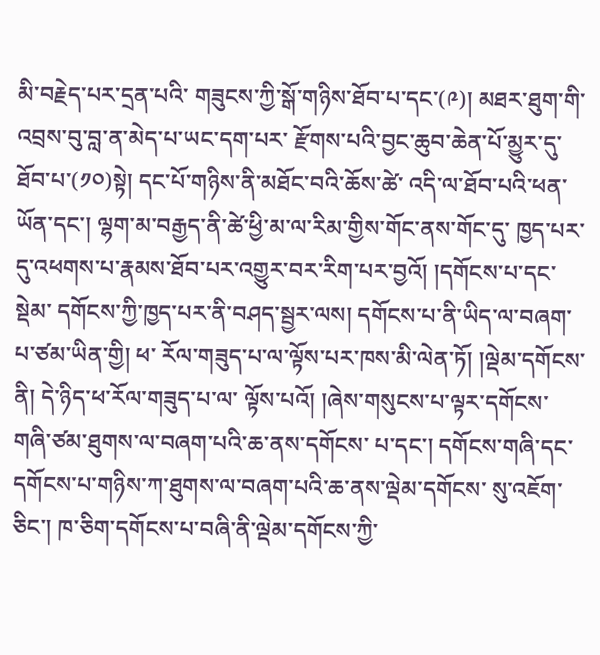མི་བརྗེད་པར་དྲན་པའི་ གཟུངས་ཀྱི་སྒོ་གཉིས་ཐོབ་པ་དང་(༩)། མཐར་ཐུག་གི་འབྲས་བུ་བླ་ན་མེད་པ་ཡང་དག་པར་ རྫོགས་པའི་བྱང་ཆུབ་ཆེན་པོ་མྱུར་དུ་ཐོབ་པ་(༡༠)སྟེ། དང་པོ་གཉིས་ནི་མཐོང་བའི་ཆོས་ཚེ་ འདི་ལ་ཐོབ་པའི་ཕན་ཡོན་དང་། ལྷག་མ་བརྒྱད་ནི་ཚེ་ཕྱི་མ་ལ་རིམ་གྱིས་གོང་ནས་གོང་དུ་ ཁྱད་པར་དུ་འཕགས་པ་རྣམས་ཐོབ་པར་འགྱུར་བར་རིག་པར་བྱའོ། །དགོངས་པ་དང་སྡེམ་ དགོངས་ཀྱི་ཁྱད་པར་ནི་བཤད་སྦྱར་ལས། དགོངས་པ་ནི་ཡིད་ལ་བཞག་པ་ཙམ་ཡིན་གྱི། ཕ་ རོལ་གཟུད་པ་ལ་ལྟོས་པར་ཁས་མི་ལེན་ཏོ། །ལྡེམ་དགོངས་ནི། དེ་ཉིད་ཕ་རོལ་གཟུད་པ་ལ་ ལྟོས་པའོ། །ཞེས་གསུངས་པ་ལྟར་དགོངས་གཞི་ཙམ་ཐུགས་ལ་བཞག་པའི་ཆ་ནས་དགོངས་ པ་དང་། དགོངས་གཞི་དང་དགོངས་པ་གཉིས་ཀ་ཐུགས་ལ་བཞག་པའི་ཆ་ནས་ལྡེམ་དགོངས་ སུ་འཇོག་ཅིང་། ཁ་ཅིག་དགོངས་པ་བཞི་ནི་ལྡེམ་དགོངས་ཀྱི་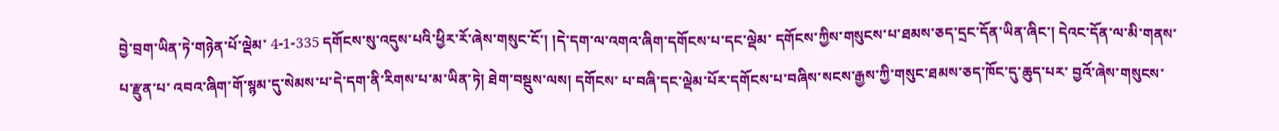བྱེ་བྲག་ཡིན་ཏེ་གཉེན་པོ་ལྡེམ་ 4-1-335 དགོངས་སུ་འདུས་པའི་ཕྱིར་རོ་ཞེས་གསུང་ངོ་། །དེ་དག་ལ་འགའ་ཞིག་དགོངས་པ་དང་ལྡེམ་ དགོངས་ཀྱིས་གསུངས་པ་ཐམས་ཅད་དྲང་དོན་ཡིན་ཞིང་། དེའང་དོན་ལ་མི་གནས་པ་རྫུན་པ་ འབའ་ཞིག་གོ་སྙམ་དུ་སེམས་པ་དེ་དག་ནི་རིགས་པ་མ་ཡིན་ཏེ། ཐེག་བསྡུས་ལས། དགོངས་ པ་བཞི་དང་ལྡེམ་པོར་དགོངས་པ་བཞིས་སངས་རྒྱས་ཀྱི་གསུང་ཐམས་ཅད་ཁོང་དུ་ཆུད་པར་ བྱའོ་ཞེས་གསུངས་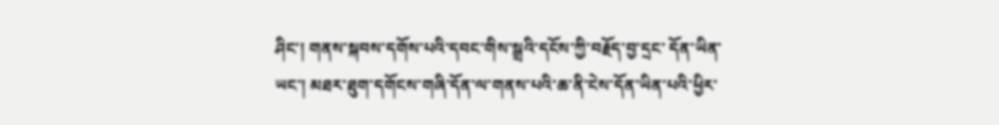ཤིང་། གནས་སྐབས་དགོས་པའི་དབང་གིས་སྒྲའི་དངོས་ཀྱི་བརྗོད་བྱ་དྲང་ དོན་ཡིན་ཡང་། མཐར་ཐུག་དགོངས་གཞི་དོན་ལ་གནས་པའི་ཆ་ནི་ངེས་དོན་ཡིན་པའི་ཕྱིར་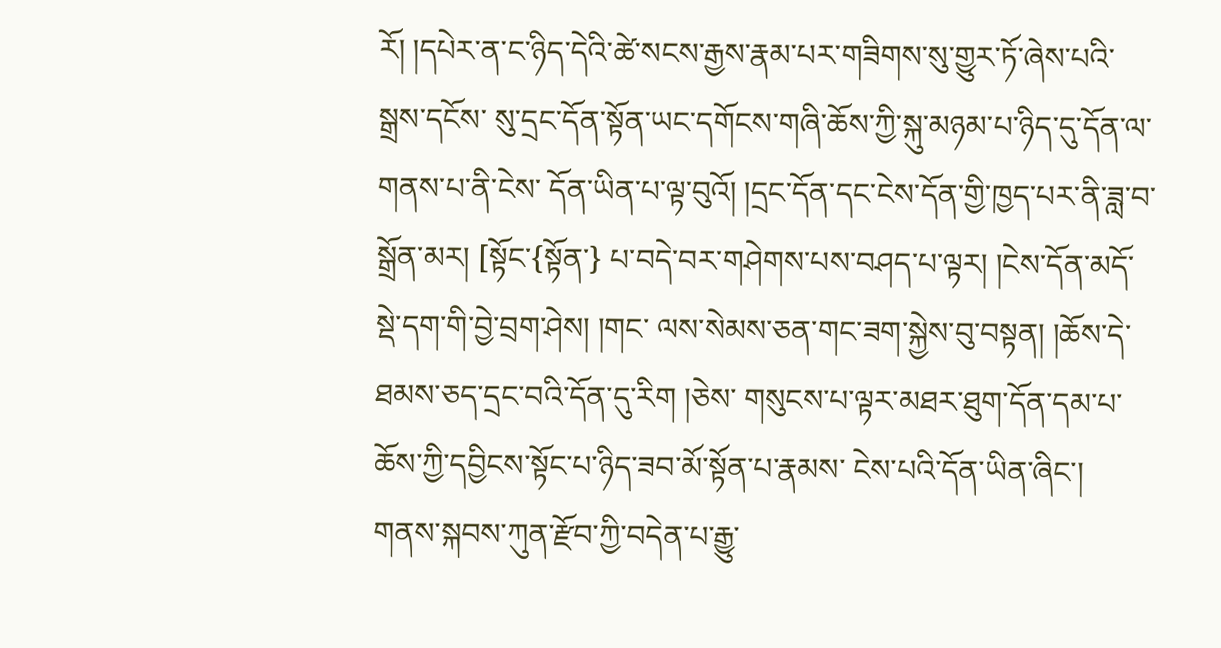རོ། །དཔེར་ན་ང་ཉིད་དེའི་ཚེ་སངས་རྒྱས་རྣམ་པར་གཟིགས་སུ་གྱུར་ཏོ་ཞེས་པའི་སྒྲས་དངོས་ སུ་དྲང་དོན་སྟོན་ཡང་དགོངས་གཞི་ཆོས་ཀྱི་སྐུ་མཉམ་པ་ཉིད་དུ་དོན་ལ་གནས་པ་ནི་ངེས་ དོན་ཡིན་པ་ལྟ་བུའོ། །དྲང་དོན་དང་ངེས་དོན་གྱི་ཁྱད་པར་ནི་ཟླ་བ་སྒྲོན་མར། [སྟོང་{སྟོན་} པ་བདེ་བར་གཤེགས་པས་བཤད་པ་ལྟར། །ངེས་དོན་མདོ་སྡེ་དག་གི་བྱེ་བྲག་ཤེས། །གང་ ལས་སེམས་ཅན་གང་ཟག་སྐྱེས་བུ་བསྟན། །ཆོས་དེ་ཐམས་ཅད་དྲང་བའི་དོན་དུ་རིག །ཅེས་ གསུངས་པ་ལྟར་མཐར་ཐུག་དོན་དམ་པ་ཆོས་ཀྱི་དབྱིངས་སྟོང་པ་ཉིད་ཟབ་མོ་སྟོན་པ་རྣམས་ ངེས་པའི་དོན་ཡིན་ཞིང་། གནས་སྐབས་ཀུན་རྫོབ་ཀྱི་བདེན་པ་རྒྱུ་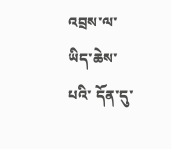འབྲས་ལ་ཡིད་ཆེས་པའི་ དོན་དུ་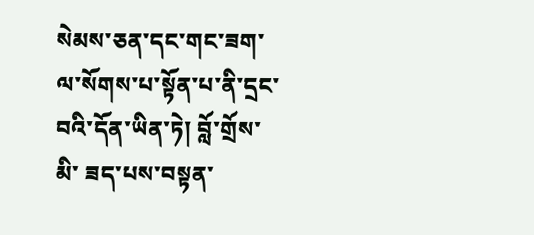སེམས་ཅན་དང་གང་ཟག་ལ་སོགས་པ་སྟོན་པ་ནི་དྲང་བའི་དོན་ཡིན་ཏེ། བློ་གྲོས་མི་ ཟད་པས་བསྟན་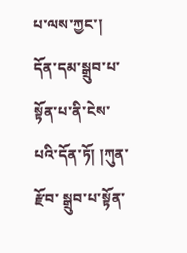པ་ལས་ཀྱང་། དོན་དམ་སྒྲུབ་པ་སྟོན་པ་ནི་ངེས་པའི་དོན་ཏོ། །ཀུན་རྫོབ་ སྒྲུབ་པ་སྟོན་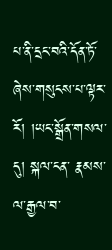པ་ནི་དྲང་བའི་དོན་ཏོ་ཞེས་གསུངས་པ་ལྟར་རོ། །ཡང་སྒྲོན་གསལ་དུ། སྐལ་ངན་ རྣམས་ལ་རྒྱལ་བ་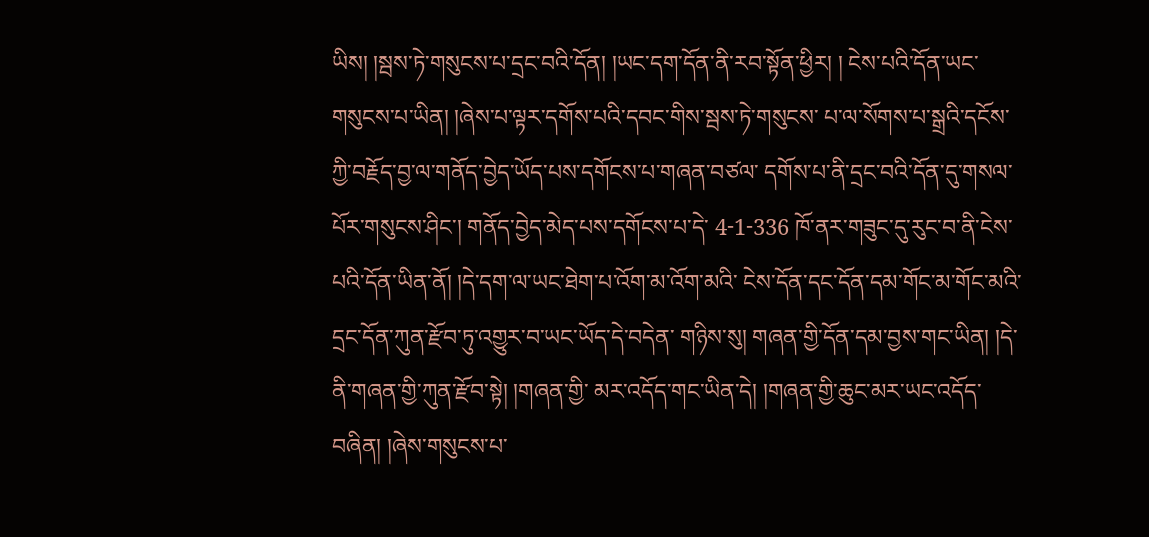ཡིས། །སྦས་ཏེ་གསུངས་པ་དྲང་བའི་དོན། །ཡང་དག་དོན་ནི་རབ་སྟོན་ཕྱིར། ། ངེས་པའི་དོན་ཡང་གསུངས་པ་ཡིན། །ཞེས་པ་ལྟར་དགོས་པའི་དབང་གིས་སྦས་ཏེ་གསུངས་ པ་ལ་སོགས་པ་སྒྲའི་དངོས་ཀྱི་བརྗོད་བྱ་ལ་གནོད་བྱེད་ཡོད་པས་དགོངས་པ་གཞན་བཙལ་ དགོས་པ་ནི་དྲང་བའི་དོན་དུ་གསལ་པོར་གསུངས་ཤིང་། གནོད་བྱེད་མེད་པས་དགོངས་པ་དེ་ 4-1-336 ཁོ་ནར་གཟུང་དུ་རུང་བ་ནི་ངེས་པའི་དོན་ཡིན་ནོ། །དེ་དག་ལ་ཡང་ཐེག་པ་འོག་མ་འོག་མའི་ ངེས་དོན་དང་དོན་དམ་གོང་མ་གོང་མའི་དྲང་དོན་ཀུན་རྫོབ་ཏུ་འགྱུར་བ་ཡང་ཡོད་དེ་བདེན་ གཉིས་སུ། གཞན་གྱི་དོན་དམ་བྱས་གང་ཡིན། །དེ་ནི་གཞན་གྱི་ཀུན་རྫོབ་སྟེ། །གཞན་གྱི་ མར་འདོད་གང་ཡིན་དེ། །གཞན་གྱི་ཆུང་མར་ཡང་འདོད་བཞིན། །ཞེས་གསུངས་པ་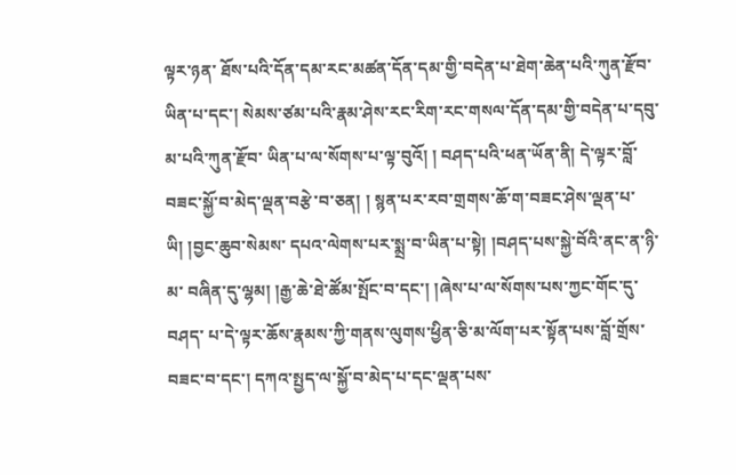ལྟར་ཉན་ ཐོས་པའི་དོན་དམ་རང་མཚན་དོན་དམ་གྱི་བདེན་པ་ཐེག་ཆེན་པའི་ཀུན་རྫོབ་ཡིན་པ་དང་། སེམས་ཙམ་པའི་རྣམ་ཤེས་རང་རིག་རང་གསལ་དོན་དམ་གྱི་བདེན་པ་དབུ་མ་པའི་ཀུན་རྫོབ་ ཡིན་པ་ལ་སོགས་པ་ལྟ་བུའོ། ། བཤད་པའི་ཕན་ཡོན་ནི། དེ་ལྟར་བློ་བཟང་སྐྱོ་བ་མེད་ལྡན་བརྩེ་བ་ཅན། ། སྙན་པར་རབ་གྲགས་ཆོ་ག་བཟང་ཤེས་ལྡན་པ་ཡི། །བྱང་ཆུབ་སེམས་ དཔའ་ལེགས་པར་སྨྲ་བ་ཡིན་པ་སྟེ། །བཤད་པས་སྐྱེ་བོའི་ནང་ན་ཉི་མ་ བཞིན་དུ་ལྷམ། །རྒྱ་ཆེ་ཐེ་ཚོམ་སྤོང་བ་དང་། །ཞེས་པ་ལ་སོགས་པས་ཀྱང་གོང་དུ་བཤད་ པ་དེ་ལྟར་ཆོས་རྣམས་ཀྱི་གནས་ལུགས་ཕྱིན་ཅི་མ་ལོག་པར་སྟོན་པས་བློ་གྲོས་བཟང་བ་དང་། དཀའ་སྤྱད་ལ་སྐྱོ་བ་མེད་པ་དང་ལྡན་པས་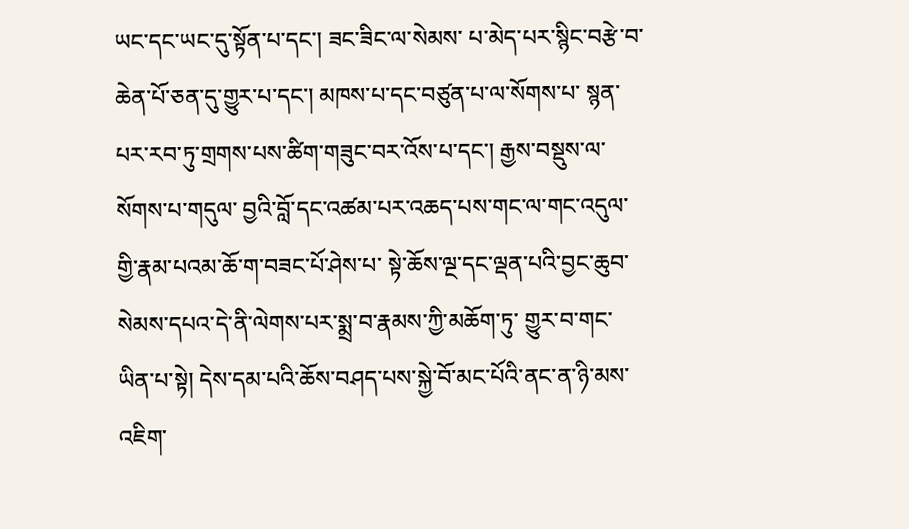ཡང་དང་ཡང་དུ་སྟོན་པ་དང་། ཟང་ཟིང་ལ་སེམས་ པ་མེད་པར་སྙིང་བརྩེ་བ་ཆེན་པོ་ཅན་དུ་གྱུར་པ་དང་། མཁས་པ་དང་བཙུན་པ་ལ་སོགས་པ་ སྙན་པར་རབ་ཏུ་གྲགས་པས་ཚིག་གཟུང་བར་འོས་པ་དང་། རྒྱས་བསྡུས་ལ་སོགས་པ་གདུལ་ བྱའི་བློ་དང་འཚམ་པར་འཆད་པས་གང་ལ་གང་འདུལ་གྱི་རྣམ་པའམ་ཆོ་ག་བཟང་པོ་ཤེས་པ་ སྟེ་ཆོས་ལྔ་དང་ལྡན་པའི་བྱང་ཆུབ་སེམས་དཔའ་དེ་ནི་ལེགས་པར་སྨྲ་བ་རྣམས་ཀྱི་མཆོག་ཏུ་ གྱུར་བ་གང་ཡིན་པ་སྟེ། དེས་དམ་པའི་ཆོས་བཤད་པས་སྐྱེ་བོ་མང་པོའི་ནང་ན་ཉི་མས་འཇིག་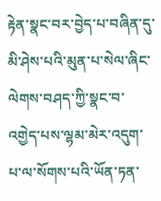རྟེན་སྣང་བར་བྱེད་པ་བཞིན་དུ་མི་ཤེས་པའི་མུན་པ་སེལ་ཞིང་ལེགས་བཤད་ཀྱི་སྣང་བ་ འགྱེད་པས་ལྷམ་མེར་འདུག་པ་ལ་སོགས་པའི་ཡོན་ཏན་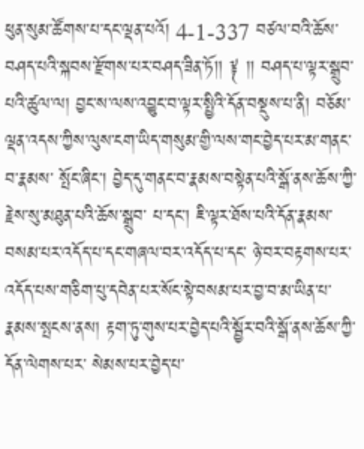ཕུན་སུམ་ཚོགས་པ་དང་ལྡན་པའོ། 4-1-337 བཙལ་བའི་ཆོས་བཤད་པའི་སྐབས་རྫོགས་པར་བཤད་ཟིན་ཏོ།། ༈ །། བཤད་པ་ལྟར་སྒྲུབ་པའི་ཚུལ་ལ། བྱང་ས་ལས་འབྱུང་བ་ལྟར་སྤྱིའི་དོན་བསྡུས་པ་ནི། བཅོམ་ལྡན་འདས་ཀྱིས་ལུས་ངག་ཡིད་གསུམ་གྱི་ལས་གང་བྱེད་པར་མ་གནང་བ་རྣམས་ སྤོང་ཞིང་། བྱེད་དུ་གནང་བ་རྣམས་བསྟེན་པའི་སྒོ་ནས་ཆོས་ཀྱི་རྗེས་སུ་མཐུན་པའི་ཆོས་སྒྲུབ་ པ་དང་། ཇི་ལྟར་ཐོས་པའི་དོན་རྣམས་བསམ་པར་འདོད་པ་དང་གཞལ་བར་འདོད་པ་དང་ ཉེ་བར་བརྟགས་པར་འདོད་པས་གཅིག་པུ་དབེན་པར་སོང་སྟེ་བསམ་པར་བྱ་བ་མ་ཡིན་པ་ རྣམས་སྤངས་ནས། རྟག་ཏུ་གུས་པར་བྱེད་པའི་སྦྱོར་བའི་སྒོ་ནས་ཆོས་ཀྱི་དོན་ལེགས་པར་ སེམས་པར་བྱེད་པ་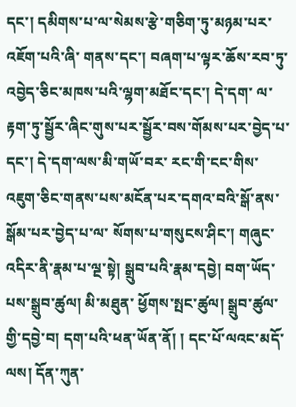དང་། དམིགས་པ་ལ་སེམས་རྩེ་གཅིག་ཏུ་མཉམ་པར་འཇོག་པའི་ཞི་ གནས་དང་། བཞག་པ་ལྟར་ཆོས་རབ་ཏུ་འབྱེད་ཅིང་མཁས་པའི་ལྷག་མཐོང་དང་། དེ་དག་ ལ་རྟག་ཏུ་སྦྱོར་ཞིང་གུས་པར་སྦྱོར་བས་གོམས་པར་བྱེད་པ་དང་། དེ་དག་ལས་མི་གཡོ་བར་ རང་གི་ངང་གིས་འཇུག་ཅིང་གནས་པས་མངོན་པར་དགའ་བའི་སྒོ་ནས་སྒོམ་པར་བྱེད་པ་ལ་ སོགས་པ་གསུངས་ཤིང་། གཞུང་འདིར་ནི་རྣམ་པ་ལྔ་སྟེ། སྒྲུབ་པའི་རྣམ་དབྱེ། བག་ཡོད་པས་སྒྲུབ་ཚུལ། མི་མཐུན་ ཕྱོགས་སྤང་ཚུལ། སྒྲུབ་ཚུལ་གྱི་དབྱེ་བ། དག་པའི་ཕན་ཡོན་ནོ། ། དང་པོ་ལའང་མདོ་ལས། དོན་ཀུན་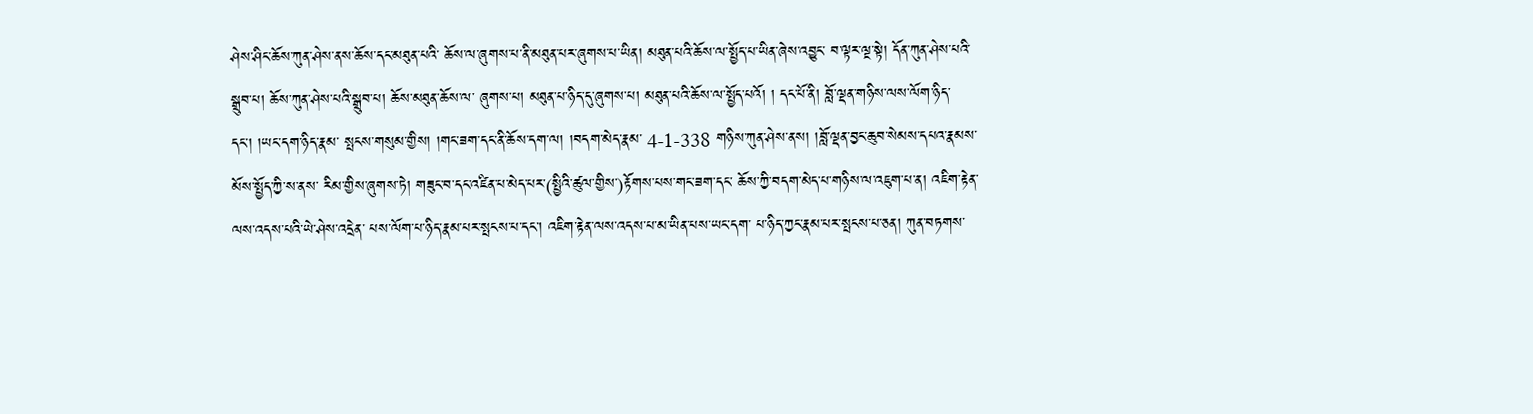ཤེས་ཤིང་ཆོས་ཀུན་ཤེས་ནས་ཆོས་དང་མཐུན་པའི་ ཆོས་ལ་ཞུགས་པ་ནི་མཐུན་པར་ཞུགས་པ་ཡིན། མཐུན་པའི་ཆོས་ལ་སྤྱོད་པ་ཡིན་ཞེས་འབྱུང་ བ་ལྟར་ལྔ་སྟེ། དོན་ཀུན་ཤེས་པའི་སྒྲུབ་པ། ཆོས་ཀུན་ཤེས་པའི་སྒྲུབ་པ། ཆོས་མཐུན་ཆོས་ལ་ ཞུགས་པ། མཐུན་པ་ཉིད་དུ་ཞུགས་པ། མཐུན་པའི་ཆོས་ལ་སྤྱོད་པའོ། ། དང་པོ་ནི། བློ་ལྡན་གཉིས་ལས་ལོག་ཉིད་དང་། །ཡང་དག་ཉིད་རྣམ་ སྤངས་གསུམ་གྱིས། །གང་ཟག་དང་ནི་ཆོས་དག་ལ། །བདག་མེད་རྣམ་ 4-1-338 གཉིས་ཀུན་ཤེས་ནས། །བློ་ལྡན་བྱང་ཆུབ་སེམས་དཔའ་རྣམས་མོས་སྤྱོད་ཀྱི་ས་ནས་ རིམ་གྱིས་ཞུགས་ཏེ། གཟུང་བ་དང་འཛིན་པ་མེད་པར་(སྤྱིའི་ཚུལ་གྱིས་)རྟོགས་པས་གང་ཟག་དང་ ཆོས་ཀྱི་བདག་མེད་པ་གཉིས་ལ་འཇུག་པ་ན། འཇིག་རྟེན་ལས་འདས་པའི་ཡེ་ཤེས་འདྲེན་ པས་ལོག་པ་ཉིད་རྣམ་པར་སྤངས་པ་དང་། འཇིག་རྟེན་ལས་འདས་པ་མ་ཡིན་པས་ཡང་དག་ པ་ཉིད་ཀྱང་རྣམ་པར་སྤངས་པ་ཅན། ཀུན་བཏགས་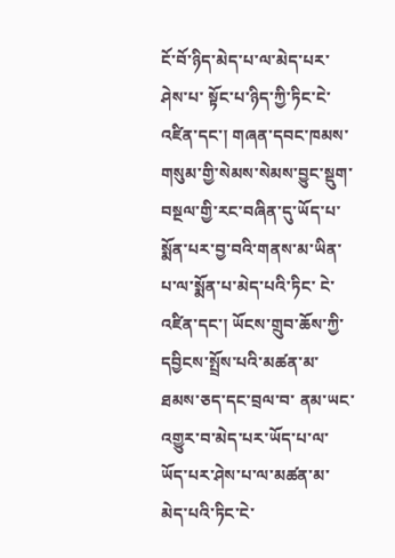ངོ་བོ་ཉིད་མེད་པ་ལ་མེད་པར་ཤེས་པ་ སྟོང་པ་ཉིད་ཀྱི་ཏིང་ངེ་འཛིན་དང་། གཞན་དབང་ཁམས་གསུམ་གྱི་སེམས་སེམས་བྱུང་སྡུག་ བསྔལ་གྱི་རང་བཞིན་དུ་ཡོད་པ་སྨོན་པར་བྱ་བའི་གནས་མ་ཡིན་པ་ལ་སྨོན་པ་མེད་པའི་ཏིང་ ངེ་འཛིན་དང་། ཡོངས་གྲུབ་ཆོས་ཀྱི་དབྱིངས་སྤྲོས་པའི་མཚན་མ་ཐམས་ཅད་དང་བྲལ་བ་ ནམ་ཡང་འགྱུར་བ་མེད་པར་ཡོད་པ་ལ་ཡོད་པར་ཤེས་པ་ལ་མཚན་མ་མེད་པའི་ཏིང་ངེ་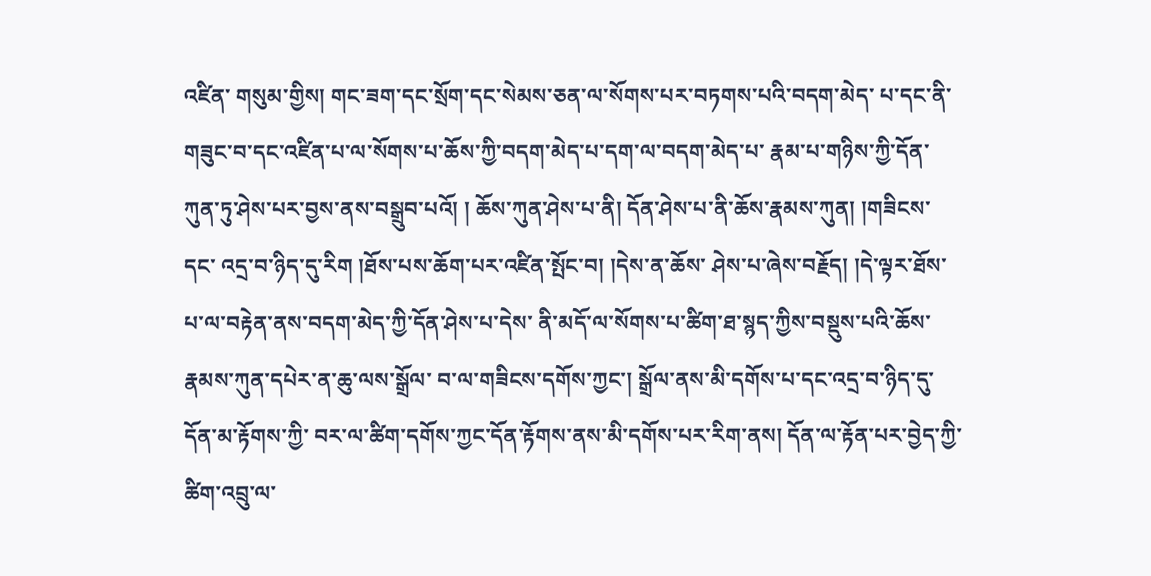འཛིན་ གསུམ་གྱིས། གང་ཟག་དང་སྲོག་དང་སེམས་ཅན་ལ་སོགས་པར་བཏགས་པའི་བདག་མེད་ པ་དང་ནི་གཟུང་བ་དང་འཛིན་པ་ལ་སོགས་པ་ཆོས་ཀྱི་བདག་མེད་པ་དག་ལ་བདག་མེད་པ་ རྣམ་པ་གཉིས་ཀྱི་དོན་ཀུན་ཏུ་ཤེས་པར་བྱས་ནས་བསྒྲུབ་པའོ། ། ཆོས་ཀུན་ཤེས་པ་ནི། དོན་ཤེས་པ་ནི་ཆོས་རྣམས་ཀུན། །གཟིངས་དང་ འདྲ་བ་ཉིད་དུ་རིག །ཐོས་པས་ཆོག་པར་འཛིན་སྤོང་བ། །དེས་ན་ཆོས་ ཤེས་པ་ཞེས་བརྗོད། །དེ་ལྟར་ཐོས་པ་ལ་བརྟེན་ནས་བདག་མེད་ཀྱི་དོན་ཤེས་པ་དེས་ ནི་མདོ་ལ་སོགས་པ་ཚིག་ཐ་སྙད་ཀྱིས་བསྡུས་པའི་ཆོས་རྣམས་ཀུན་དཔེར་ན་ཆུ་ལས་སྒྲོལ་ བ་ལ་གཟིངས་དགོས་ཀྱང་། སྒྲོལ་ནས་མི་དགོས་པ་དང་འདྲ་བ་ཉིད་དུ་དོན་མ་རྟོགས་ཀྱི་ བར་ལ་ཚིག་དགོས་ཀྱང་དོན་རྟོགས་ནས་མི་དགོས་པར་རིག་ནས། དོན་ལ་རྟོན་པར་བྱེད་ཀྱི་ ཚིག་འབྲུ་ལ་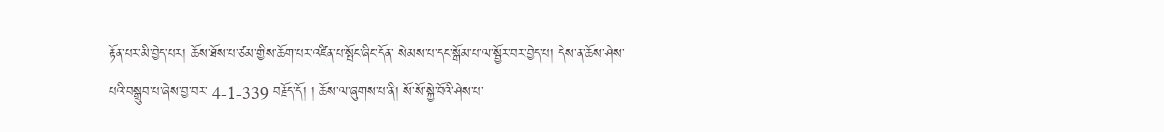རྟོན་པར་མི་བྱེད་པར། ཆོས་ཐོས་པ་ཙམ་གྱིས་ཆོག་པར་འཛིན་པ་སྤོང་ཞིང་དོན་ སེམས་པ་དང་སྒོམ་པ་ལ་སྦྱོར་བར་བྱེད་པ། དེས་ན་ཆོས་ཤེས་པའི་བསྒྲུབ་པ་ཞེས་བྱ་བར་ 4-1-339 བརྗོད་དོ། ། ཆོས་ལ་ཞུགས་པ་ནི། སོ་སོ་སྐྱེ་བོའི་ཤེས་པ་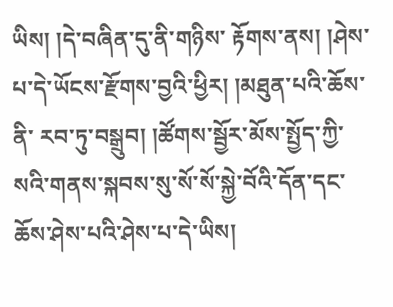ཡིས། །དེ་བཞིན་དུ་ནི་གཉིས་ རྟོགས་ནས། །ཤེས་པ་དེ་ཡོངས་རྫོགས་བྱའི་ཕྱིར། །མཐུན་པའི་ཆོས་ནི་ རབ་ཏུ་བསྒྲུབ། །ཚོགས་སྦྱོར་མོས་སྤྱོད་ཀྱི་སའི་གནས་སྐབས་སུ་སོ་སོ་སྐྱེ་བོའི་དོན་དང་ ཆོས་ཤེས་པའི་ཤེས་པ་དེ་ཡིས།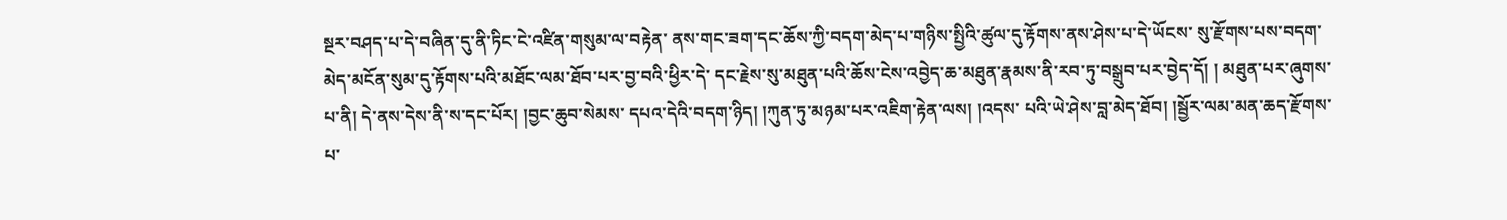སྔར་བཤད་པ་དེ་བཞིན་དུ་ནི་ཏིང་ངེ་འཛིན་གསུམ་ལ་བརྟེན་ ནས་གང་ཟག་དང་ཆོས་ཀྱི་བདག་མེད་པ་གཉིས་སྤྱིའི་ཚུལ་དུ་རྟོགས་ནས་ཤེས་པ་དེ་ཡོངས་ སུ་རྫོགས་པས་བདག་མེད་མངོན་སུམ་དུ་རྟོགས་པའི་མཐོང་ལམ་ཐོབ་པར་བྱ་བའི་ཕྱིར་དེ་ དང་རྗེས་སུ་མཐུན་པའི་ཆོས་ངེས་འབྱེད་ཆ་མཐུན་རྣམས་ནི་རབ་ཏུ་བསྒྲུབ་པར་བྱེད་དོ། ། མཐུན་པར་ཞུགས་པ་ནི། དེ་ནས་དེས་ནི་ས་དང་པོར། །བྱང་ཆུབ་སེམས་ དཔའ་དེའི་བདག་ཉིད། །ཀུན་ཏུ་མཉམ་པར་འཇིག་རྟེན་ལས། །འདས་ པའི་ཡེ་ཤེས་བླ་མེད་ཐོབ། །སྦྱོར་ལམ་མན་ཆད་རྫོགས་པ་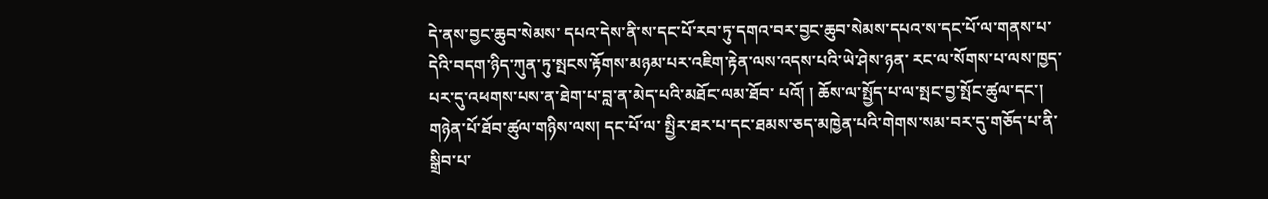དེ་ནས་བྱང་ཆུབ་སེམས་ དཔའ་དེས་ནི་ས་དང་པོ་རབ་ཏུ་དགའ་བར་བྱང་ཆུབ་སེམས་དཔའ་ས་དང་པོ་ལ་གནས་པ་ དེའི་བདག་ཉིད་ཀུན་ཏུ་སྤངས་རྟོགས་མཉམ་པར་འཇིག་རྟེན་ལས་འདས་པའི་ཡེ་ཤེས་ཉན་ རང་ལ་སོགས་པ་ལས་ཁྱད་པར་དུ་འཕགས་པས་ན་ཐེག་པ་བླ་ན་མེད་པའི་མཐོང་ལམ་ཐོབ་ པའོ། ། ཆོས་ལ་སྤྱོད་པ་ལ་སྤང་བྱ་སྤོང་ཚུལ་དང་། གཉེན་པོ་ཐོབ་ཚུལ་གཉིས་ལས། དང་པོ་ལ་ སྤྱིར་ཐར་པ་དང་ཐམས་ཅད་མཁྱེན་པའི་གེགས་སམ་བར་དུ་གཅོད་པ་ནི་སྒྲིབ་པ་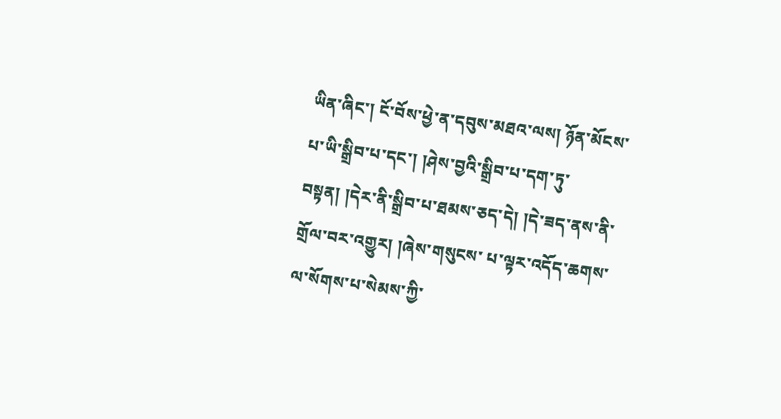ཡིན་ཞིང་། ངོ་བོས་ཕྱེ་ན་དབུས་མཐའ་ལས། ཉོན་མོངས་པ་ཡི་སྒྲིབ་པ་དང་། །ཤེས་བྱའི་སྒྲིབ་པ་དག་ཏུ་ བསྟན། །དེར་ནི་སྒྲིབ་པ་ཐམས་ཅད་དེ། །དེ་ཟད་ནས་ནི་གྲོལ་བར་འགྱུར། །ཞེས་གསུངས་ པ་ལྟར་འདོད་ཆགས་ལ་སོགས་པ་སེམས་ཀྱི་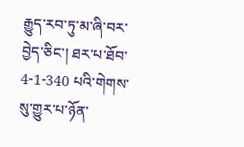རྒྱུད་རབ་ཏུ་མ་ཞི་བར་བྱེད་ཅིང་། ཐར་པ་ཐོབ་ 4-1-340 པའི་གེགས་སུ་གྱུར་པ་ཉོན་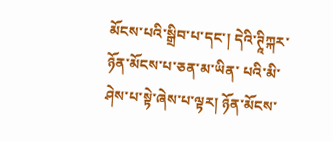མོངས་པའི་སྒྲིབ་པ་དང་། དེའི་ཊཱིཀྐར་ཉོན་མོངས་པ་ཅན་མ་ཡིན་ པའི་མི་ཤེས་པ་སྟེ་ཞེས་པ་ལྟར། ཉོན་མོངས་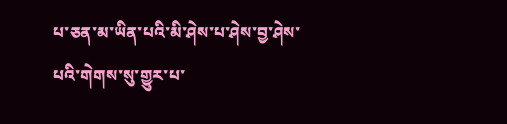པ་ཅན་མ་ཡིན་པའི་མི་ཤེས་པ་ཤེས་བྱ་ཤེས་ པའི་གེགས་སུ་གྱུར་པ་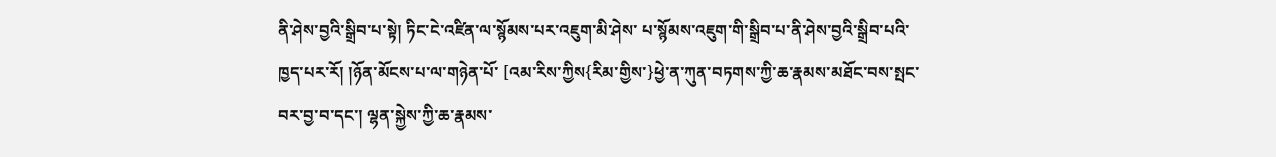ནི་ཤེས་བྱའི་སྒྲིབ་པ་སྟེ། ཏིང་ངེ་འཛིན་ལ་སྙོམས་པར་འཇུག་མི་ཤེས་ པ་སྙོམས་འཇུག་གི་སྒྲིབ་པ་ནི་ཤེས་བྱའི་སྒྲིབ་པའི་ཁྱད་པར་རོ། །ཉོན་མོངས་པ་ལ་གཉེན་པོ་ [འམ་རིས་ཀྱིས{རིམ་གྱིས་}ཕྱེ་ན་ཀུན་བཏགས་ཀྱི་ཆ་རྣམས་མཐོང་བས་སྤང་བར་བྱ་བ་དང་། ལྷན་སྐྱེས་ཀྱི་ཆ་རྣམས་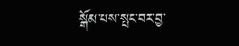སྒོམ་པས་སྤང་བར་བྱ་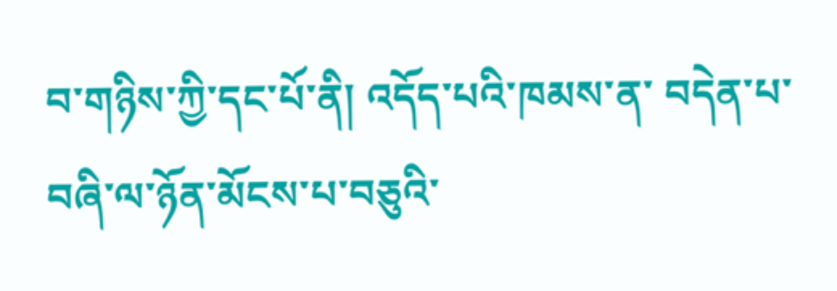བ་གཉིས་ཀྱི་དང་པོ་ནི། འདོད་པའི་ཁམས་ན་ བདེན་པ་བཞི་ལ་ཉོན་མོངས་པ་བཅུའི་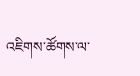འཇིགས་ཚོགས་ལ་